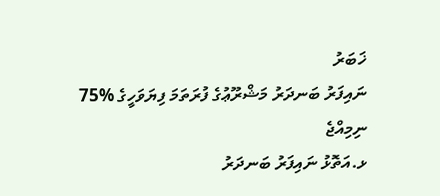ޚަބަރު
ނައިފަރު ބަނދަރު މަޝްރޫޢުގެ ފުރަތަމަ ފިޔަވަހީގެ %75 ނިމިއްޖެ
ޅ.އަތޮޅު ނައިފަރު ބަނދަރު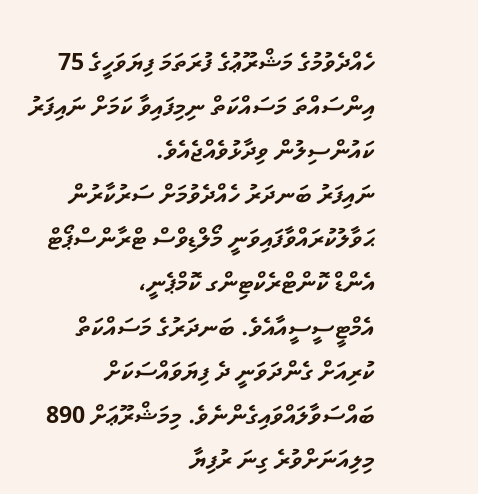ހެއްދެވުމުގެ މަޝްރޫޢުގެ ފުރަތަމަ ފިޔަވަހީގެ 75 އިންސައްތަ މަސައްކަތް ނިމިފައިވާ ކަމަށް ނައިފަރު ކައުންސިލުން ވިދާޅުވެއްޖެއެވެ.
ނައިފަރު ބަނދަރު ހެއްދެވުމަށް ސަރުކާރުން ޙަވާލުކުރައްވާފައިވަނީ މޯލްޑިވްސް ޓްރާންސްޕޯޓް އެންޑް ކޮންޓްރެކްޓިންގ ކޮމްޕެނީ، އެމްޓީސީސީއާއެވެ. ބަނދަރުގެ މަސައްކަތް ކުރިއަށް ގެންދަވަނީ ދެ ފިޔަވައްސަކަށް ބައްސަވާލައްވައިގެންނެވެ. މިމަޝްރޫޢަށް 890 މިލިއަނަށްވުރެ ގިނަ ރުފިޔާ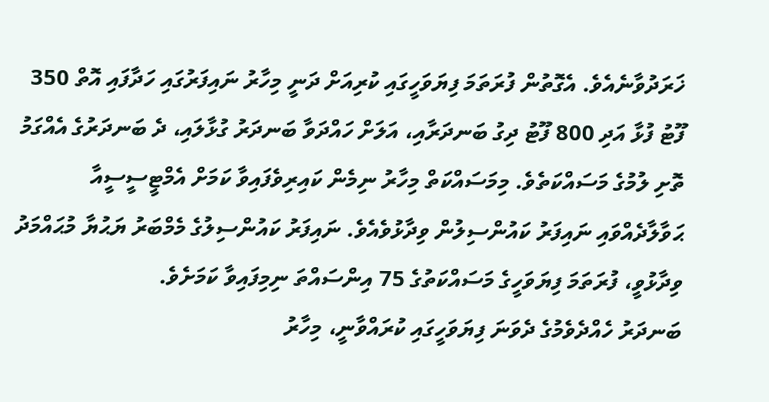ޚަރަދުވާނެއެވެ. އެގޮތުން ފުރަތަމަ ފިޔަވަހީގައި ކުރިއަށް ދަނީ މިހާރު ނައިފަރުގައި ހަދާފައި އޮތް 350 ފޫޓު ފުޅާ އަދި 800 ފޫޓު ދިގު ބަނދަރާއި، އަލަށް ހައްދަވާ ބަނދަރު ގުޅާލައި، ދެ ބަނދަރުގެ އެއްގަމު ތޮށި ލުމުގެ މަސައްކަތެވެ. މިމަސައްކަތް މިހާރު ނިމެން ކައިރިވެފައިވާ ކަމަށް އެމްޓީސީސީއާ ޙަވާލާދެއްވައި ނައިފަރު ކައުންސިލުން ވިދާޅުވެއެވެ. ނައިފަރު ކައުންސިލުގެ މެމްބަރު ޔަޙުޔާ މުޙައްމަދު ވިދާޅުވީ، ފުރަތަމަ ފިޔަވަހީގެ މަސައްކަތުގެ 75 އިންސައްތަ ނިމިފައިވާ ކަމަށެވެ.
ބަނދަރު ހެއްދެވެމުގެ ދެވަނަ ފިޔަވަހީގައި ކުރައްވާނީ، މިހާރު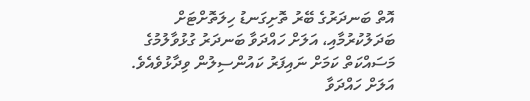އޮތް ބަނދަރުގެ ބޭރު ތޮށިގަނޑު ހިލަތޮށްޓަށް ބަދަލުކުރުމާއި، އަލަށް ހައްދަވާ ބަނދަރު ގުޅުވާލުމުގެ މަސައްކަތް ކަމަށް ނައިފަރު ކައުންސިލުން ވިދާޅުވެއެވެ. އަލަށް ހައްދަވާ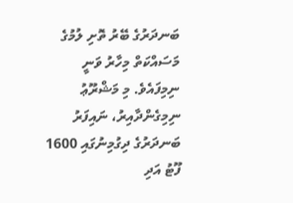ބަނދަރުގެ ބޭރު ތޮށި ލުމުގެ މަސައްކަތް މިހާރު ވަނީ ނިމިފައެވެ. މި މަޝްރޫޢު ނިމިގެންދާއިރު، ނައިފަރު ބަނދަރުގެ ދިގުމިނުގައި 1600 ފޫޓު އަދި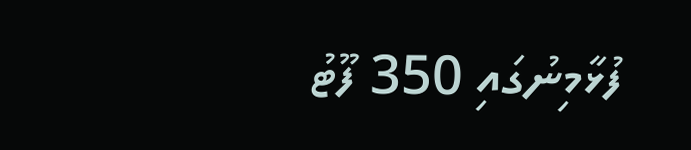ފުޅާމިނުގައި 350 ފޫޓު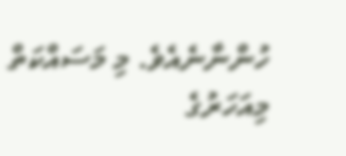ހުންނާނެއެވެ. މި މަސައްކަތް މިއަހަރުގެ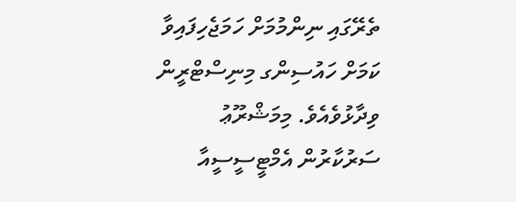ތެރޭގައި ނިންމުމަށް ހަމަޖެހިފައިވާ ކަމަށް ހައުސިންގ މިނިސްޓްރީން ވިދާޅުވެއެވެ. މިމަޝްރޫޢު ސަރުކާރުން އެމްޓީސީސީއާ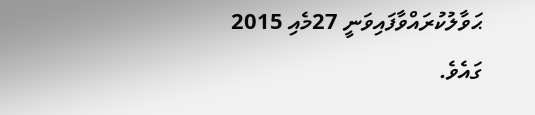ޙަވާލުކުރައްވާފައިވަނީ 27މެއި 2015 ގައެވެ.